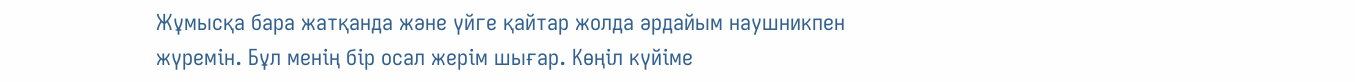Жұмысқа бара жатқанда және үйге қайтар жолда әрдайым наушникпен жүремін. Бұл менің бір осал жерім шығар. Көңіл күйіме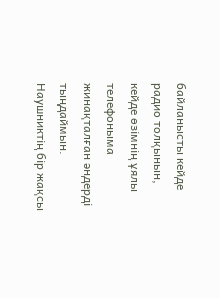байланысты кейде радио толқынын, кейде өзімнің ұялы телефоныма жинақталған әндерді тыңдаймын.
Наушниктің бір жақсы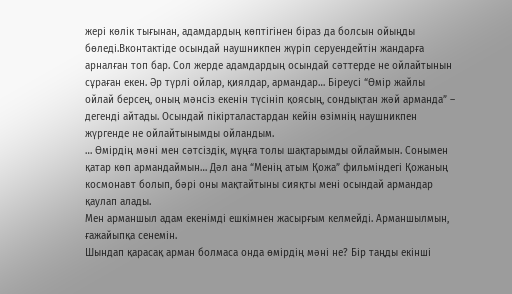жері көлік тығынан, адамдардың көптігінен біраз да болсын ойыңды бөледі.Вконтактіде осындай наушникпен жүріп серуендейтін жандарға арналған топ бар. Сол жерде адамдардың осындай сәттерде не ойлайтынын сұраған екен. Әр түрлі ойлар, қиялдар, армандар… Біреусі “Өмір жайлы ойлай берсең, оның мәнсіз екенін түсініп қоясың, сондықтан жәй арманда” – дегенді айтады. Осындай пікірталастардан кейін өзімнің наушникпен жүргенде не ойлайтынымды ойландым.
… Өмірдің мәні мен сәтсіздік, мұңға толы шақтарымды ойлаймын. Сонымен қатар көп армандаймын… Дәл ана “Менің атым Қожа” фильміндегі Қожаның космонавт болып, бәрі оны мақтайтыны сияқты мені осындай армандар қаулап алады.
Мен арманшыл адам екенімді ешкімнен жасырғым келмейді. Арманшылмын, ғажайыпқа сенемін.
Шындап қарасақ арман болмаса онда өмірдің мәні не? Бір таңды екінші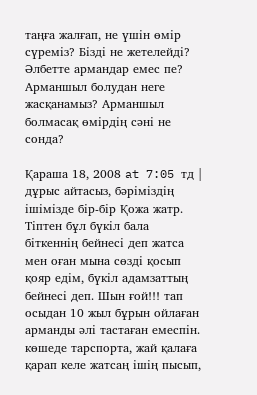таңға жалғап, не үшін өмір сүреміз? Бізді не жетелейді? Әлбетте армандар емес пе?
Арманшыл болудан неге жасқанамыз? Арманшыл болмасақ өмірдің сәні не сонда?

Қараша 18, 2008 at 7:05 тд |
дұрыс айтасыз, бәріміздің ішімізде бір-бір Қожа жатр. Тіптен бұл бүкіл бала біткеннің бейнесі деп жатса мен оған мына сөзді қосып қояр едім, бүкіл адамзаттың бейнесі деп. Шын ғой!!! тап осыдан 10 жыл бұрын ойлаған арманды әлі тастаған емеспін.
көшеде тарспорта, жай қалаға қарап келе жатсаң ішің пысып,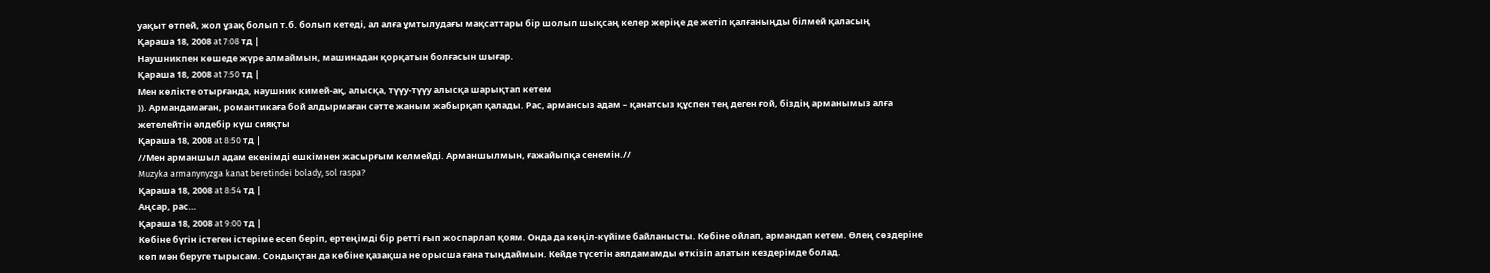уақыт өтпей, жол ұзақ болып т.б. болып кетеді, ал алға ұмтылудағы мақсаттары бір шолып шықсаң келер жеріңе де жетіп қалғаныңды білмей қаласың
Қараша 18, 2008 at 7:08 тд |
Наушникпен көшеде жүре алмаймын, машинадан қорқатын болғасын шығар.
Қараша 18, 2008 at 7:50 тд |
Мен көлікте отырғанда, наушник кимей-ақ, алысқа, түүу-түүу алысқа шарықтап кетем
)). Армандамаған, романтикаға бой алдырмаған сәтте жаным жабырқап қалады. Рас, армансыз адам – қанатсыз құспен тең деген ғой, біздің арманымыз алға жетелейтін әлдебір күш сияқты
Қараша 18, 2008 at 8:50 тд |
//Мен арманшыл адам екенімді ешкімнен жасырғым келмейді. Арманшылмын, ғажайыпқа сенемін.//
Muzyka armanynyzga kanat beretindei bolady, sol raspa?
Қараша 18, 2008 at 8:54 тд |
Аңсар, рас…
Қараша 18, 2008 at 9:00 тд |
Көбіне бүгін істеген істеріме есеп беріп, ертеңімді бір ретті ғып жоспарлап қоям. Онда да көңіл-күйіме байланысты. Көбіне ойлап, армандап кетем. Өлең сөздеріне көп мән беруге тырысам. Сондықтан да көбіне қазақша не орысша ғана тыңдаймын. Кейде түсетін аялдамамды өткізіп алатын кездерімде болад.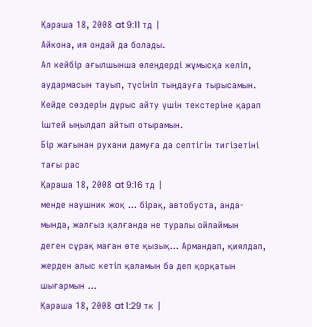Қараша 18, 2008 at 9:11 тд |
Айкона, ия ондай да болады.
Ал кейбір ағылшынша өлеңдерді жұмысқа келіп, аудармасын тауып, түсініп тыңдауға тырысамын.
Кейде сөздерін дұрыс айту үшін текстеріне қарап іштей ыңылдап айтып отырамын.
Бір жағынан рухани дамуға да септігін тигізетіні тағы рас
Қараша 18, 2008 at 9:16 тд |
менде наушник жоқ … бірақ, автобуста, анда-мында, жалғыз қалғанда не туралы ойлаймын деген сұрақ маған өте қызық… Армандап, қиялдап, жерден алыс кетіп қаламын ба деп қорқатын шығармын …
Қараша 18, 2008 at 1:29 тк |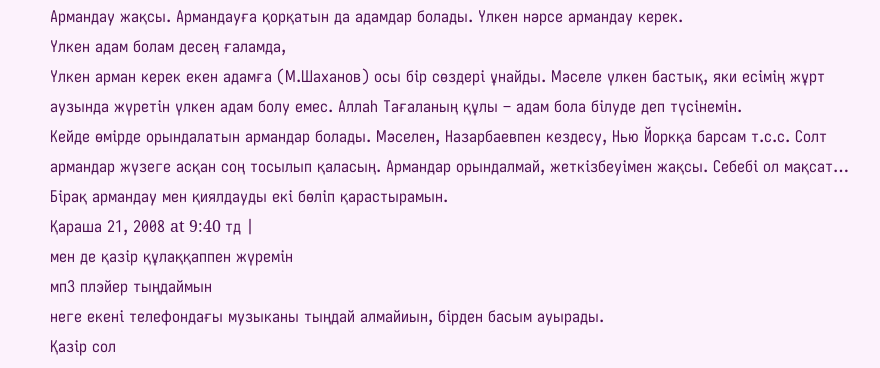Армандау жақсы. Армандауға қорқатын да адамдар болады. Үлкен нәрсе армандау керек.
Үлкен адам болам десең ғаламда,
Үлкен арман керек екен адамға (М.Шаханов) осы бір сөздері ұнайды. Мәселе үлкен бастық, яки есімің жұрт аузында жүретін үлкен адам болу емес. Аллаһ Тағаланың құлы – адам бола білуде деп түсінемін.
Кейде өмірде орындалатын армандар болады. Мәселен, Назарбаевпен кездесу, Нью Йоркқа барсам т.с.с. Солт армандар жүзеге асқан соң тосылып қаласың. Армандар орындалмай, жеткізбеуімен жақсы. Себебі ол мақсат… Бірақ армандау мен қиялдауды екі бөліп қарастырамын.
Қараша 21, 2008 at 9:40 тд |
мен де қазір құлаққаппен жүремін
мп3 плэйер тыңдаймын
неге екені телефондағы музыканы тыңдай алмайиын, бірден басым ауырады.
Қазір сол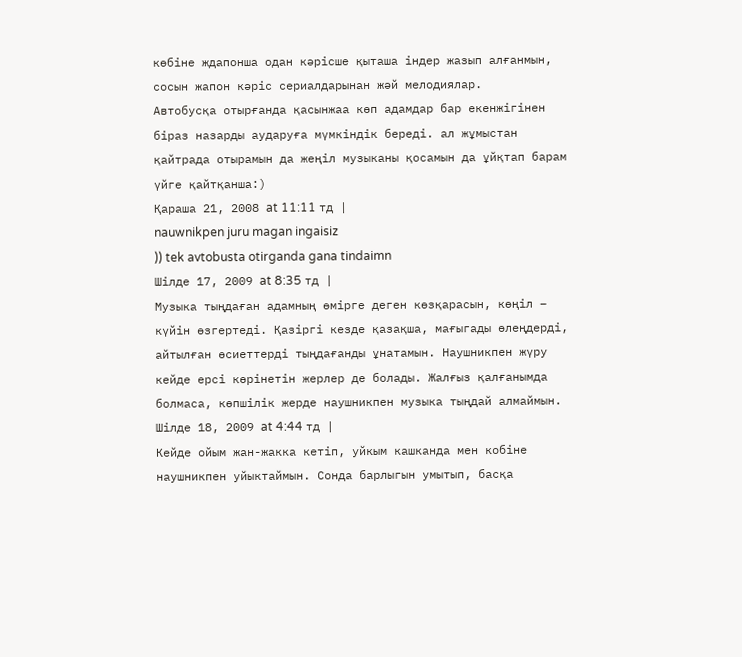көбіне ждапонша одан кәрісше қыташа індер жазып алғанмын, сосын жапон кәріс сериалдарынан жәй мелодиялар.
Автобусқа отырғанда қасынжаа көп адамдар бар екенжігінен біраз назарды аударуға мүмкіндік береді. ал жұмыстан қайтрада отырамын да жеңіл музыканы қосамын да ұйқтап барам үйге қайтқанша:)
Қараша 21, 2008 at 11:11 тд |
nauwnikpen juru magan ingaisiz
)) tek avtobusta otirganda gana tindaimn
Шілде 17, 2009 at 8:35 тд |
Музыка тыңдаған адамның өмірге деген көзқарасын, көңіл – күйін өзгертеді. Қазіргі кезде қазақша, мағыгады өлеңдерді, айтылған өсиеттерді тыңдағанды ұнатамын. Наушникпен жүру кейде ерсі көрінетін жерлер де болады. Жалғыз қалғанымда болмаса, көпшілік жерде наушникпен музыка тыңдай алмаймын.
Шілде 18, 2009 at 4:44 тд |
Кейде ойым жан-жакка кетiп, уйкым кашканда мен кобiне наушникпен уйыктаймын. Сонда барлыгын умытып, басқа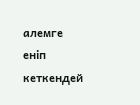алемге енiп кеткендей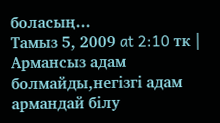боласың…
Тамыз 5, 2009 at 2:10 тк |
Армансыз адам болмайды,негізгі адам армандай білу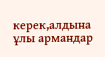керек,алдына ұлы армандар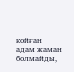койған адам жаман болмайды,